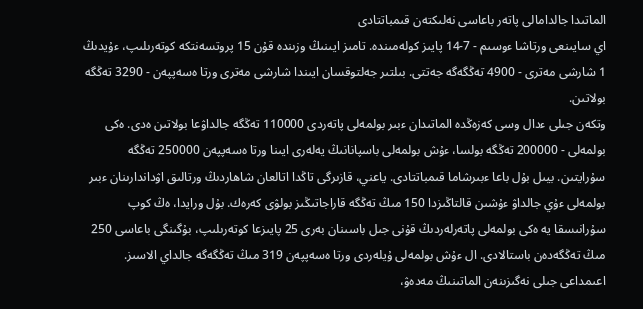الماتىدا جالدامالى پاتەر باعاسى نەلىكتەن قىمباتتادى
اي سايىنعى ورتاشا ءوسىم - 7-14 پايىز كولەمىندە. تامىز ايىنىڭ وزىندە قۇن 15 پروتسەنتكە كوتەرىلىپ، ءۇيدىڭ 1 شارشى مەترى - 4900 تەڭگەگە جەتتى. بىلتىر جەلتوقسان ايىندا شارشى مەترى ورتا ەسەپپەن - 3290 تەڭگە بولاتىن.
وتكەن جىلى ءدال وسى كەزەڭدە الماتىدان ءبىر بولمەلى پاتەردى 110000 تەڭگە جالداۋعا بولاتىن ەدى. ەكى بولمەلى - 200000 تەڭگە بولسا، ءۇش بولمەلى باسپانانىڭ يەلەرى ايىنا ورتا ەسەپپەن 250000 تەڭگە سۇرايتىن. بيىل بۇل باعا ءبىرشاما قىمباتتادى. ياعني، قازىرگى تاڭدا اتالعان شاھاردىڭ ورتالىق اۋداندارىنان ءبىر بولمەلى ءۇي جالداۋ ءۇشىن قالتاڭىزدا 150 مىڭ تەڭگە قاراجاتىڭىز بولۋى كەرەك. بۇل ورايدا، ەڭ كوپ سۇرانىسقا يە ەكى بولمەلى پاتەرلەردىڭ قۇنى جىل باسىنان بەرى 25 پايىزعا كوتەرىلىپ، بۇگىنگى باعاسى 250 مىڭ تەڭگەدەن باستالادى. ال ءۇش بولمەلى ۇيلەردى ورتا ەسەپپەن 319 مىڭ تەڭگەگە جالداي الاسىز.
اعىمداعى جىلى نەگىزىنەن الماتىنىڭ مەدەۋ،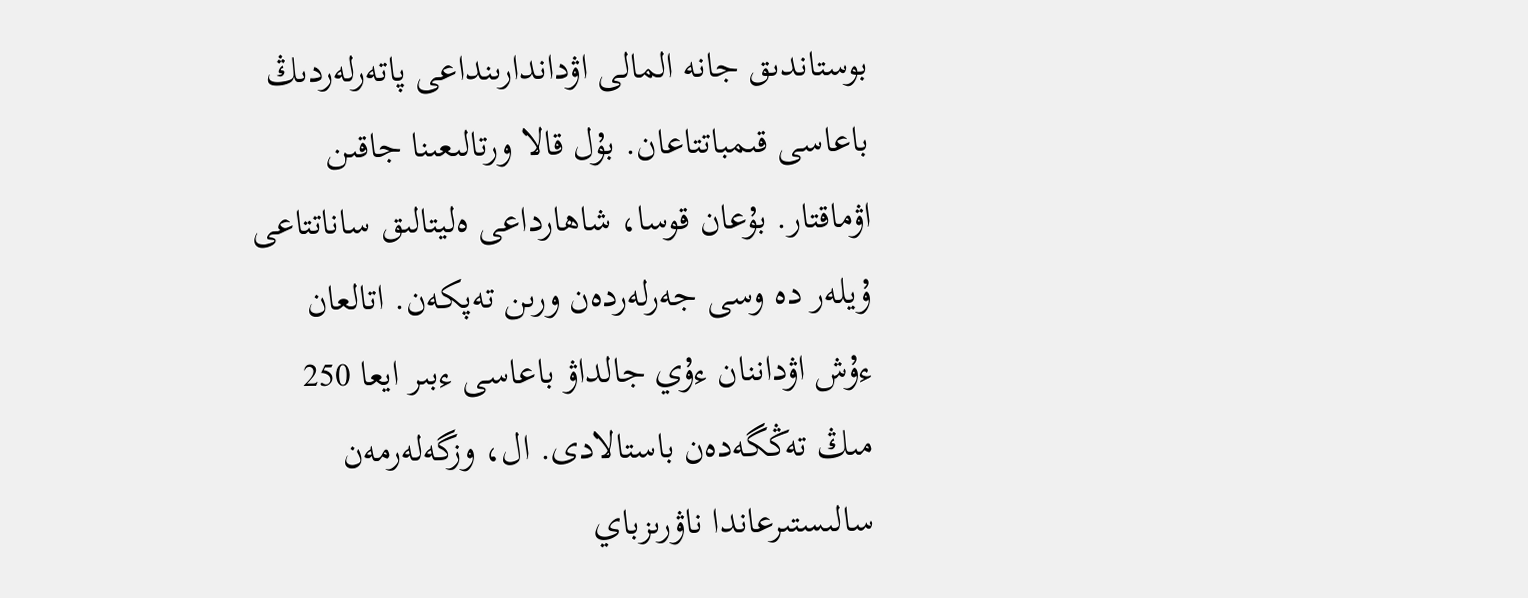بوستاندىق جانە المالى اۋداندارىنداعى پاتەرلەردىڭ باعاسى قىمباتتاعان. بۇل قالا ورتالىعىنا جاقىن اۋماقتار. بۇعان قوسا، شاھارداعى ەليتالىق ساناتتاعى ۇيلەر دە وسى جەرلەردەن ورىن تەپكەن. اتالعان ءۇش اۋداننان ءۇي جالداۋ باعاسى ءبىر ايعا 250 مىڭ تەڭگەدەن باستالادى. ال، وزگەلەرمەن سالىستىرعاندا ناۋرىزباي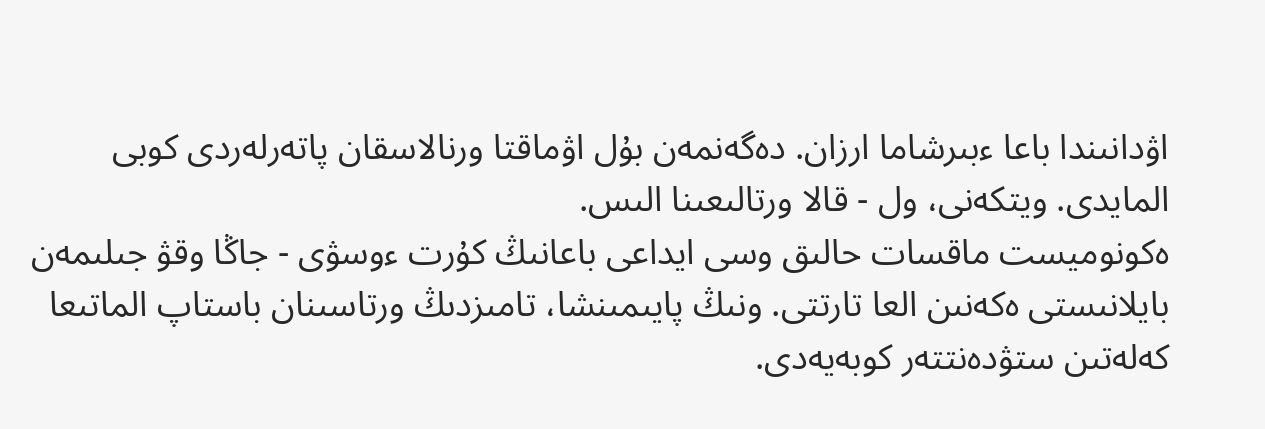اۋدانىندا باعا ءبىرشاما ارزان. دەگەنمەن بۇل اۋماقتا ورنالاسقان پاتەرلەردى كوبى المايدى. ويتكەنى، ول - قالا ورتالىعىنا الىس.
ەكونوميست ماقسات حالىق وسى ايداعى باعانىڭ كۇرت ءوسۋى - جاڭا وقۋ جىلىمەن بايلانىستى ەكەنىن العا تارتتى. ونىڭ پايىمىنشا، تامىزدىڭ ورتاسىنان باستاپ الماتىعا كەلەتىن ستۋدەنتتەر كوبەيەدى.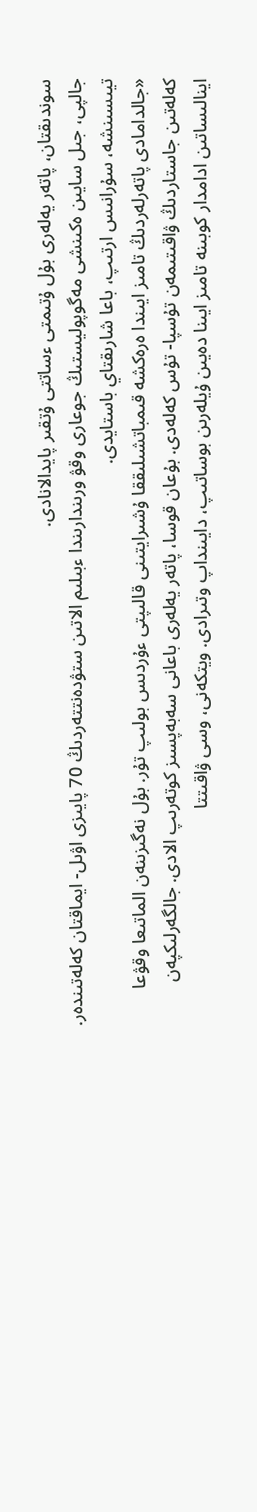سوندىقتان، پاتەر يەلەرى بۇل ۇتىمتى ءساتتى ۇتقىر پايدالانادى.
جالپى، جىل سايىن ەكىنشى مەگوپوليستىڭ جوعارى وقۋ ورىندارىندا ءبىلىم الاتىن ستۋدەنتتەردىڭ 70 پايىزى اۋىل- ايماقتان كەلەتىندەر. تيىسىنشە، سۇرانىس ارتىپ، باعا شارىقتاي باستايدى.
«جالدامادى پاتەرلەردىڭ تامىز ايىندا ەرەكشە قىمباتشىلىققا ۇشىرايتىنى قالىپتى ءۇردىس بولىپ تۇر. بۇل نەگىزىنەن الماتىعا وقۋعا كەلەتىن جاستاردىڭ ۋاقىتىمەن تۇسپا- تۇس كەلەدى. بۇعان قوسا، پاتەر يەلەرى باعانى سەبەپسىز كوتەرىپ الادى. جالگەرلىكپەن اينالىساتىن ادامدار كوبىنە تامىز ايىنا دەيىن ۇيلەرىن بوساتىپ، دايىنداپ وتىرادى. ويتكەنى، وسى ۋاقىتتا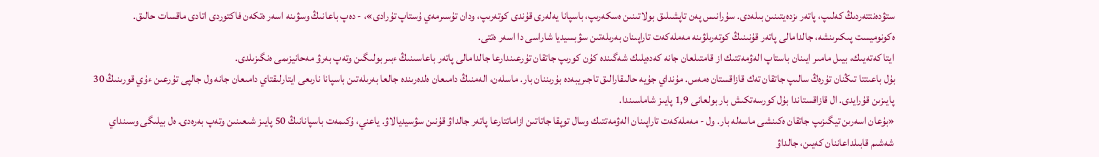ستۋدەنتتەردىڭ كەلىپ، پاتەر ىزدەيتىنىن بىلەدى. سۇرانىس پەن تاپشىلىق بولاتىنىن ەسكەرىپ، باسپانا يەلەرى قۇندى كوتەرىپ، ودان تۇسىرمەي ۇستاپ تۇرادى»، - دەپ باعانىڭ وسۋىنە اسەر ەتكەن فاكتوردى اتادى ماقسات حالىق.
ەكونوميست پىكىرىنشە، جالدامالى پاتەر قۇنىنىڭ كوتەرىلۋىنە مەملەكەت تاراپىنان بەرىلەتىن سۋبسيديا شاراسى دا اسەر ەتتى.
ايتا كەتەيىك، بيىل مامىر ايىنان باستاپ الەۋمەتتىك از قامتىلعان جانە كەدەيلىك شەگىندە كۇن كورىپ جاتقان تۇرعىندارعا جالدامالى پاتەر باعاسىنىڭ ءبىر بولىگىن وتەپ بەرۋ مەحانيزىمى ەنگىزىلدى.
بۇل باعىتتا تىڭنان تۇرەڭ سالىپ جاتقان تەك قازاقستان ەمەس. مۇنداي جۇيە حالىقارالىق تاجىريبەدە بۇرىننان بار. ماسلەن، الەمنىڭ دامىعان ەلدەرىندە جالعا بەرىلەتىن باسپانا نارىعى ايتارلىقتاي دامىعان جانە ول جالپى تۇرعىن ءۇي قورىنىڭ 30 پايىزىن قۇرايدى. ال قازاقستاندا بۇل كورسەتكىش بار بولعانى 1,9 پايىز شاماسىندا.
«بۇعان اسەرىن تيگىزىپ جاتقان ەكىنشى ماسەلە بار. ول - مەملەكەت تاراپىنان الەۋمەتتىك وسال توپقا جاتاتىن ازاماتتارعا پاتەر جالداۋ قۇنىن سۋسيديالاۋ. ياعني، ۇكىمەت باسپانانىڭ 50 پايىز شىعىنىن وتەپ بەرەدى. ەل بيلىگى وسىنداي شەشىم قابىلداعاننان كەيىن، جالداۋ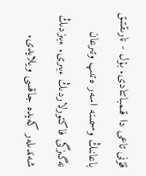قۇنى تاعى دا قىمباتتادى. بۇل - نارىقتىق باعانىڭ وسىمىنە اسەر ەتىپ وتىرعان نەگىزگى فاكتورلاردىڭ ءبىرى. ءبىزدىڭ شەندىلەر كەيدە جاقسى ويلايدى.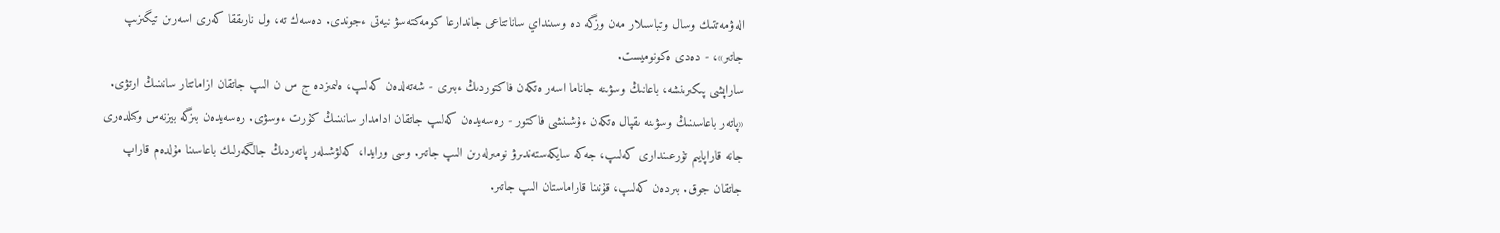الەۋمەتتىك وسال وتباسىلار مەن وزگە دە وسىنداي ساناتتاعى جاندارعا كومەكتەسۋ نيەتى ءجوندى. دەسەك تە، ول نارىققا كەرى اسەرىن تيگىزىپ جاتىر»، - دەدى ەكونوميست.
ساراپشى پىكىرىنشە، باعانىڭ وسۋىنە جاناما اسەر ەتكەن فاكتوردىڭ ءبىرى - شەتەلدەن كەلىپ، ەلىمىزدە ج س ن الىپ جاتقان ازاماتتار سانىنىڭ ارتۋى.
«پاتەر باعاسىنىڭ وسۋىنە ىقپال ەتكەن ءۇشىنشى فاكتور - رەسەيدەن كەلىپ جاتقان ادامدار سانىنىڭ كۇرت ءوسۋى. رەسەيدەن بىزگە بيزنەس وكىلدەرى جانە قاراپايىم تۇرعىندارى كەلىپ، جەكە سايكەستەندىرۋ نومىرلەرىن الىپ جاتىر. وسى ورايدا، كەلۋشىلەر پاتەردىڭ جالگەرلىك باعاسىنا مۇلدەم قاراپ جاتقان جوق. بىردەن كەلىپ، قۇنىنا قاراماستان الىپ جاتىر.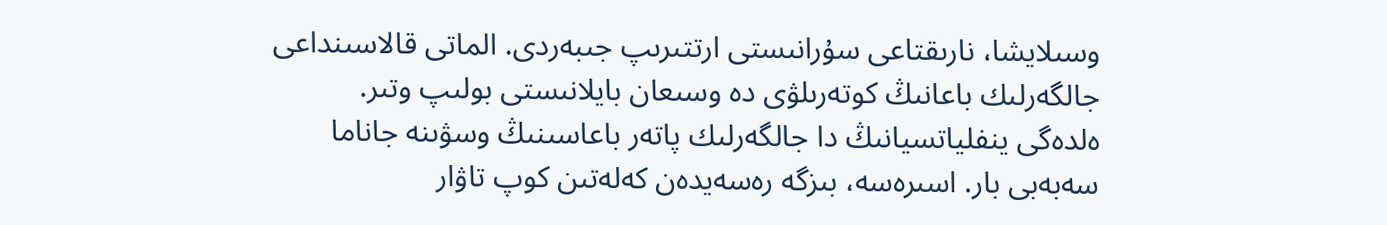وسىلايشا، نارىقتاعى سۇرانىستى ارتتىرىپ جىبەردى. الماتى قالاسىنداعى جالگەرلىك باعانىڭ كوتەرىلۋى دە وسىعان بايلانىستى بولىپ وتىر.
ەلدەگى ينفلياتسيانىڭ دا جالگەرلىك پاتەر باعاسىنىڭ وسۋىنە جاناما سەبەبى بار. اسىرەسە، بىزگە رەسەيدەن كەلەتىن كوپ تاۋار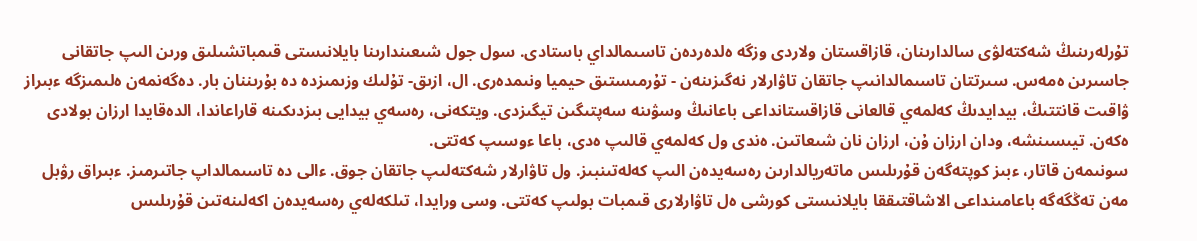تۇرلەرىنىڭ شەكتەلۋى سالدارىنان، قازاقستان ولاردى وزگە ەلدەردەن تاسىمالداي باستادى. سول جول شىعىندارىنا بايلانىستى قىمباتشىلىق ورىن الىپ جاتقانى جاسىرىن ەمەس. سىرتتان تاسىمالدانىپ جاتقان تاۋارلار نەگىزىنەن - تۇرمىستىق حيميا ونىمدەرى. ال، ازىق- تۇلىك وزىمىزدە دە بۇرىننان بار. دەگەنمەن ەلىمىزگە ءبىراز ۋاقىت قانتتىڭ، بيدايدىڭ كەلمەي قالعانى قازاقستانداعى باعانىڭ وسۋىنە سەپتىگىن تيگىزدى. ويتكەنى، رەسەي بيدايى بىزدىكىنە قاراعاندا، الدەقايدا ارزان بولادى ەكەن. تيىسىنشە، ودان ارزان ۇن، ارزان نان شىعاتىن. ەندى ول كەلمەي قالىپ ەدى، باعا ءوسىپ كەتتى.
سونىمەن قاتار، ءبىز كوپتەگەن قۇرىلىس ماتەريالدارىن رەسەيدەن الىپ كەلەتىنبىز. ول تاۋارلار شەكتەلىپ جاتقان جوق. ءالى دە تاسىمالداپ جاتىرمىز. ءبىراق رۋبل مەن تەڭگەگە باعامىنداعى الاشاقتىققا بايلانىستى كورشى ەل تاۋارلارى قىمبات بولىپ كەتتى. وسى ورايدا، تىلكەلەي رەسەيدەن اكەلىنەتىن قۇرىلىس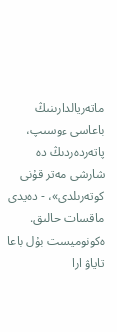ماتەريالدارىنىڭ باعاسى ءوسىپ، پاتەردەردىڭ دە شارشى مەتر قۇنى كوتەرىلدى»، - دەيدى ماقسات حالىق.
ەكونوميست بۇل باعا تاياۋ ارا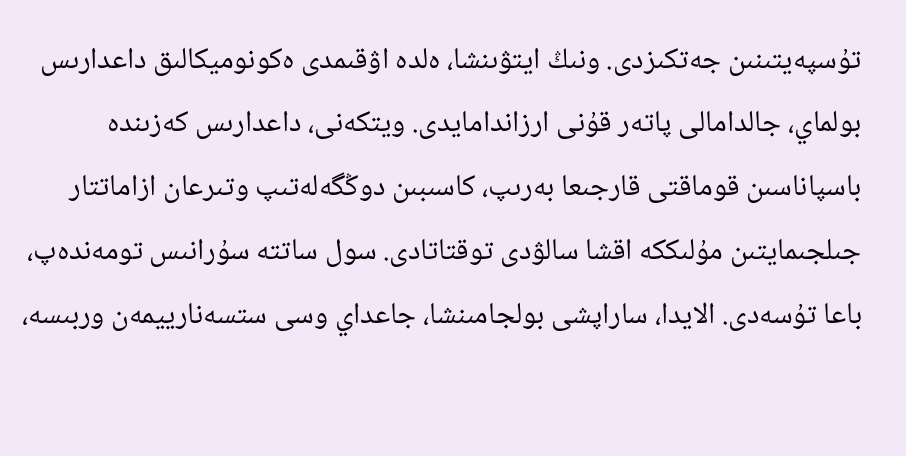تۇسپەيتىنىن جەتكىزدى. ونىڭ ايتۋىنشا، ەلدە اۋقىمدى ەكونوميكالىق داعدارىس بولماي، جالدامالى پاتەر قۇنى ارزاندامايدى. ويتكەنى، داعدارىس كەزىندە باسپاناسىن قوماقتى قارجىعا بەرىپ، كاسىبىن دوڭگەلەتىپ وتىرعان ازاماتتار جىلجىمايتىن مۇلىككە اقشا سالۋدى توقتاتادى. سول ساتتە سۇرانىس تومەندەپ، باعا تۇسەدى. الايدا، ساراپشى بولجامىنشا، جاعداي وسى ستسەنارييمەن وربىسە،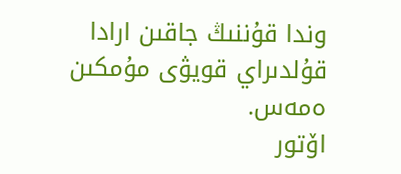وندا قۇننىڭ جاقىن ارادا قۇلدىراي قويۋى مۇمكىن ەمەس.
اۆتور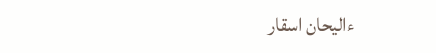ءاليحان اسقار